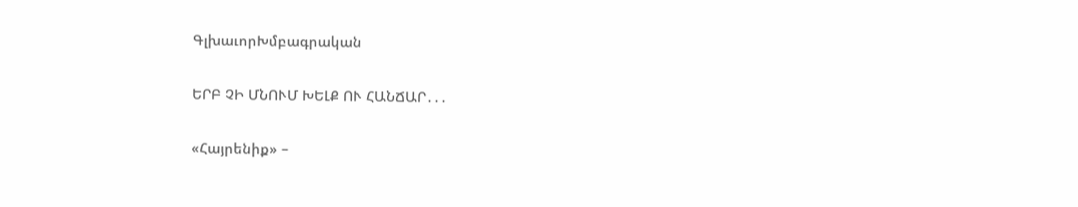ԳլխաւորԽմբագրական

ԵՐԲ ՉԻ ՄՆՈՒՄ ԽԵԼՔ ՈՒ ՀԱՆՃԱՐ․․․

«Հայրենիք» –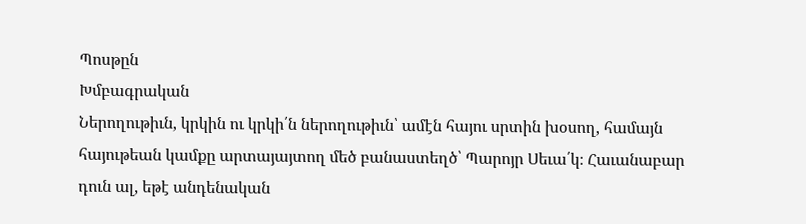Պոսթըն
Խմբագրական
Ներողութիւն, կրկին ու կրկի՛ն ներողութիւն՝ ամէն հայու սրտին խօսող, համայն հայութեան կամքը արտայայտող մեծ բանաստեղծ՝ Պարոյր Սեւա՛կ։ Հաւանաբար դուն ալ, եթէ անդենական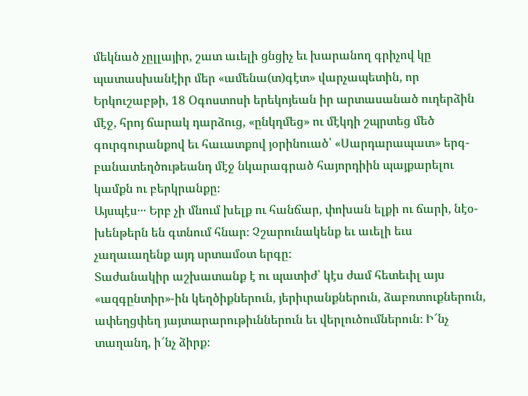մեկնած չըլլայիր, շատ աւելի ցնցիչ եւ խարանող գրիչով կը պատասխանէիր մեր «ամենա(տ)գէտ» վարչապետին, որ Երկուշաբթի, 18 Օգոստոսի երեկոյեան իր արտասանած ուղերձին մէջ, հրոյ ճարակ դարձուց, «ընկղմեց» ու մէկդի շպրտեց մեծ գուրգուրանքով եւ հաւատքով յօրինուած՝ «Սարդարապատ» երգ-բանատեղծութեանդ մէջ նկարագրած հայորդիին պայքարելու կամքն ու բերկրանքը։
Այսպէս․․․ Երբ չի մնում խելք ու հանճար, փոխան ելքի ու ճարի, նէօ-խենթերն են գտնում հնար։ Չշարունակենք եւ աւելի եւս չաղաւաղենք այդ սրտամօտ երգը։
Տաժանակիր աշխատանք է ու պատիժ՝ կէս ժամ հետեւիլ այս «ազգընտիր»-ին կեղծիքներուն, յերիւրանքներուն, ձաբռտուքներուն, ափեղցփեղ յայտարարութիւններուն եւ վերլուծումներուն։ Ի՜նչ տաղանդ, ի՜նչ ձիրք։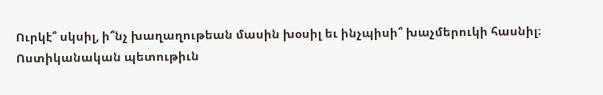Ուրկէ՞ սկսիլ, ի՞նչ խաղաղութեան մասին խօսիլ եւ ինչպիսի՞ խաչմերուկի հասնիլ։
Ոստիկանական պետութիւն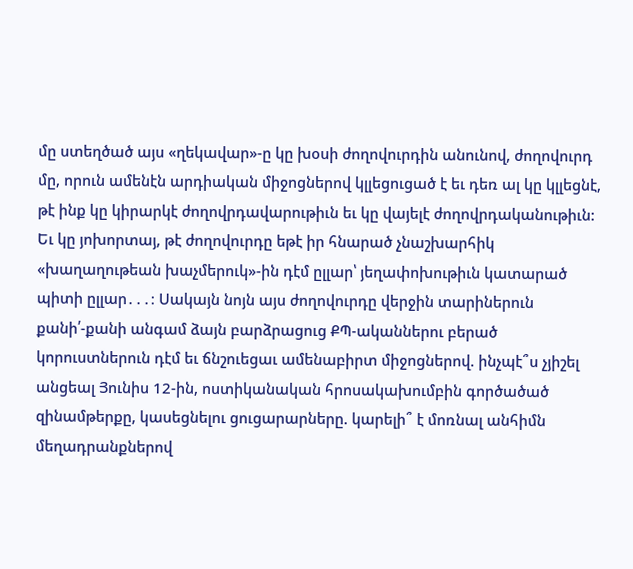մը ստեղծած այս «ղեկավար»-ը կը խօսի ժողովուրդին անունով, ժողովուրդ մը, որուն ամենէն արդիական միջոցներով կլլեցուցած է եւ դեռ ալ կը կլլեցնէ, թէ ինք կը կիրարկէ ժողովրդավարութիւն եւ կը վայելէ ժողովրդականութիւն: Եւ կը յոխորտայ, թէ ժողովուրդը եթէ իր հնարած չնաշխարհիկ «խաղաղութեան խաչմերուկ»-ին դէմ ըլլար՝ յեղափոխութիւն կատարած պիտի ըլլար․․․։ Սակայն նոյն այս ժողովուրդը վերջին տարիներուն քանի՛-քանի անգամ ձայն բարձրացուց ՔՊ-ականներու բերած կորուստներուն դէմ եւ ճնշուեցաւ ամենաբիրտ միջոցներով. ինչպէ՞ս չյիշել անցեալ Յունիս 12-ին, ոստիկանական հրոսակախումբին գործածած զինամթերքը, կասեցնելու ցուցարարները. կարելի՞ է մոռնալ անհիմն մեղադրանքներով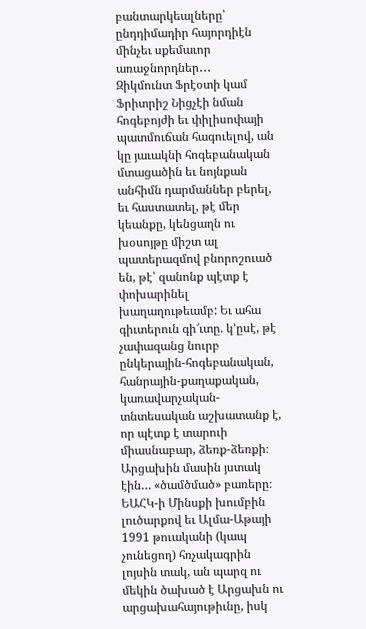բանտարկեալները՝ ընդդիմադիր հայորդիէն մինչեւ սքեմաւոր առաջնորդներ․․․
Զիկմունտ Ֆրէօտի կամ Ֆրիտրիշ Նիցչէի նման հոգեբոյժի եւ փիլիսոփայի պատմուճան հագուելով, ան կը յաւակնի հոգեբանական մտացածին եւ նոյնքան անհիմն դարմաններ բերել, եւ հաստատել, թէ մեր կեանքը, կենցաղն ու խօսոյթը միշտ ալ պատերազմով բնորոշուած են, թէ՝ զանոնք պէտք է փոխարինել խաղաղութեամբ: Եւ ահա գիւտերուն գի՜ւտը. կ’ըսէ, թէ չափազանց նուրբ ընկերային-հոգեբանական, հանրային-քաղաքական, կառավարչական-տնտեսական աշխատանք է, որ պէտք է տարուի միասնաբար, ձեռք-ձեռքի։
Արցախին մասին յստակ էին… «ծամծմած» բառերը։ ԵԱՀԿ-ի Մինսքի խումբին լուծարքով եւ Ալմա-Աթայի 1991 թուականի (կապ չունեցող) հռչակագրին լոյսին տակ, ան պարզ ու մեկին ծախած է Արցախն ու արցախահայութիւնը, իսկ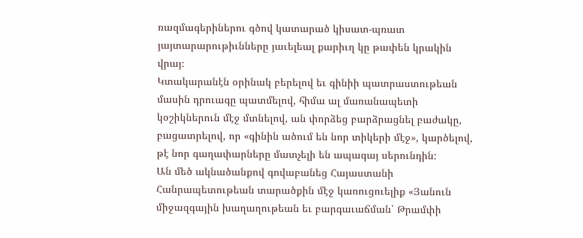ռազմագերիներու գծով կատարած կիսատ-պռատ յայտարարութիւնները յաւելեալ քարիւղ կը թափեն կրակին վրայ։
Կտակարանէն օրինակ բերելով եւ գինիի պատրաստութեան մասին դրուագը պատմելով, հիմա ալ մառանապետի կօշիկներուն մէջ մտնելով, ան փորձեց բարձրացնել բաժակը, բացատրելով, որ «գինին ածում են նոր տիկերի մէջ», կարծելով, թէ նոր գաղափարները մատչելի են ապագայ սերունդին:
Ան մեծ ակնածանքով գովաբանեց Հայաստանի Հանրապետութեան տարածքին մէջ կառուցուելիք «Յանուն միջազգային խաղաղութեան եւ բարգաւաճման՝ Թրամփի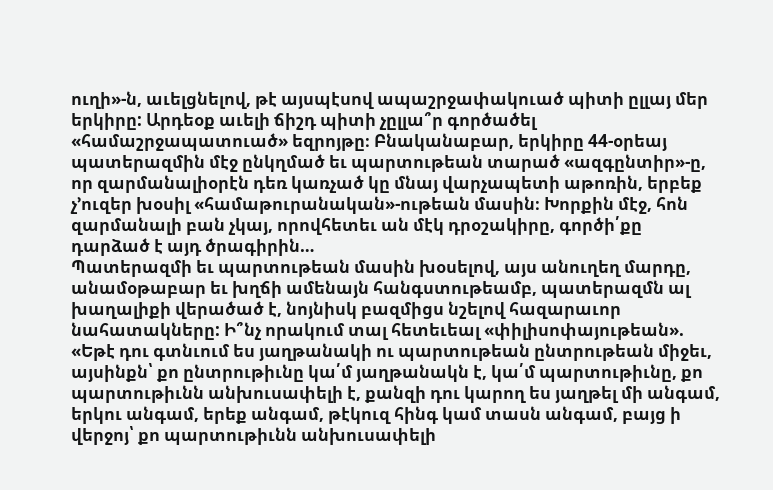ուղի»-ն, աւելցնելով, թէ այսպէսով ապաշրջափակուած պիտի ըլլայ մեր երկիրը: Արդեօք աւելի ճիշդ պիտի չըլլա՞ր գործածել «համաշրջապատուած» եզրոյթը։ Բնականաբար, երկիրը 44-օրեայ պատերազմին մէջ ընկղմած եւ պարտութեան տարած «ազգընտիր»-ը, որ զարմանալիօրէն դեռ կառչած կը մնայ վարչապետի աթոռին, երբեք չ’ուզեր խօսիլ «համաթուրանական»-ութեան մասին։ Խորքին մէջ, հոն զարմանալի բան չկայ, որովհետեւ ան մէկ դրօշակիրը, գործի՛քը դարձած է այդ ծրագիրին…
Պատերազմի եւ պարտութեան մասին խօսելով, այս անուղեղ մարդը, անամօթաբար եւ խղճի ամենայն հանգստութեամբ, պատերազմն ալ խաղալիքի վերածած է, նոյնիսկ բազմիցս նշելով հազարաւոր նահատակները: Ի՞նչ որակում տալ հետեւեալ «փիլիսոփայութեան». «Եթէ դու գտնւում ես յաղթանակի ու պարտութեան ընտրութեան միջեւ, այսինքն՝ քո ընտրութիւնը կա՛մ յաղթանակն է, կա՛մ պարտութիւնը, քո պարտութիւնն անխուսափելի է, քանզի դու կարող ես յաղթել մի անգամ, երկու անգամ, երեք անգամ, թէկուզ հինգ կամ տասն անգամ, բայց ի վերջոյ՝ քո պարտութիւնն անխուսափելի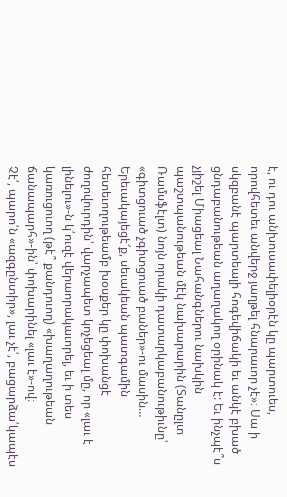է, ու դու անխուսափելիօրէն կը պարտուես, որովհետեւ անվերջ յաղթել հնարաւոր չէ»։ Սա ի սկզբանէ պարտեալի հոգեվիճակի եւ անկէ բխած ցնդաբանութեան աղաղակող օրինակ է: Եւ ինչպէ՞ս չյիշել Միացեալ Նահանգներու նախկին պաշտպանութեան մէկ նախարարին (Տանըլտ Ռամսֆէլտ) նոյն որակի դատարկաբանութիւնը՝ «գիտցուած չգիտցուած բաներ»-ու մասին…
Երեւակայեցէ՜ք, սեւակեան պատգամին հետեւողութեամբ խօսքեր կը փոխանցէ ժողովուրդին՝ վարչապետ կոչեցեալ մը, որ «լաւ է լինելու»-ն կ՛ուզէ վերաորակաւորել, եւ ի տես կառուցուող (թէ՞ քանդուող) «խաղաղութեան ճանապարհ»-ին՝ փոխարինել «լաւ է»-ով։
Չէ՛, պարո՛ն «ազգընտիր», լաւ չէ՛, բացարձա՛կապէս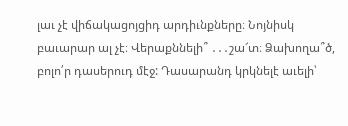լաւ չէ վիճակացոյցիդ արդիւնքները։ Նոյնիսկ բաւարար ալ չէ։ Վերաքննելի՞ ․․․շա՜տ։ Ձախողա՞ծ, բոլո՛ր դասերուդ մէջ: Դասարանդ կրկնելէ աւելի՝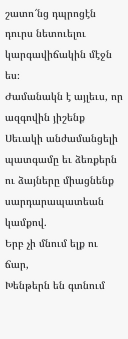շատո՜նց դպրոցէն դուրս նետուելու կարգավիճակին մէջն ես։
Ժամանակն է այլեւս, որ ազգովին յիշենք Սեւակի անժամանցելի պատգամը եւ ձեռքերն ու ձայները միացնենք սարդարապատեան կամքով.
Երբ չի մնում ելք ու ճար,
Խենթերն են գտնում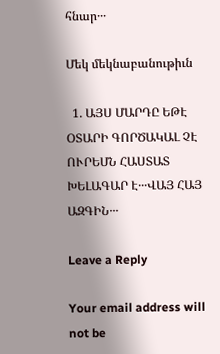հնար․․․

Մեկ մեկնաբանութիւն

  1. ԱՅՍ ՄԱՐԴԸ ԵԹԷ ՕՏԱՐԻ ԳՈՐԾԱԿԱԼ ՉԷ ՈՒՐԵՄՆ ՀԱՍՏԱՏ ԽԵԼԱԳԱՐ Է․․․ՎԱՅ ՀԱՅ ԱԶԳԻՆ․․․

Leave a Reply

Your email address will not be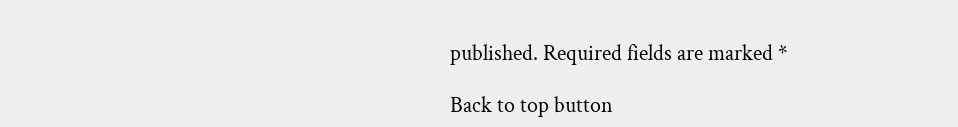published. Required fields are marked *

Back to top button